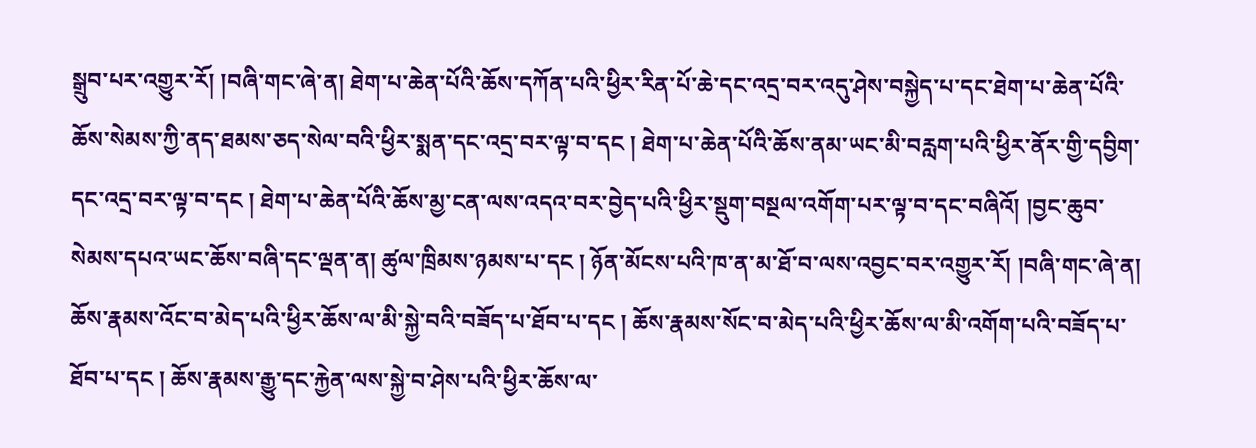སྒྲུབ་པར་འགྱུར་རོ། །བཞི་གང་ཞེ་ན། ཐེག་པ་ཆེན་པོའི་ཆོས་དཀོན་པའི་ཕྱིར་རིན་པོ་ཆེ་དང་འདྲ་བར་འདུ་ཤེས་བསྐྱེད་པ་དང་ཐེག་པ་ཆེན་པོའི་ཆོས་སེམས་ཀྱི་ནད་ཐམས་ཅད་སེལ་བའི་ཕྱིར་སྨན་དང་འདྲ་བར་ལྟ་བ་དང ། ཐེག་པ་ཆེན་པོའི་ཆོས་ནམ་ཡང་མི་བརླག་པའི་ཕྱིར་ནོར་གྱི་དབྱིག་དང་འདྲ་བར་ལྟ་བ་དང ། ཐེག་པ་ཆེན་པོའི་ཆོས་མྱ་ངན་ལས་འདའ་བར་བྱེད་པའི་ཕྱིར་སྡུག་བསྔལ་འགོག་པར་ལྟ་བ་དང་བཞིའོ། །བྱང་ཆུབ་སེམས་དཔའ་ཡང་ཆོས་བཞི་དང་ལྡན་ན། ཚུལ་ཁྲིམས་ཉམས་པ་དང ། ཉོན་མོངས་པའི་ཁ་ན་མ་ཐོ་བ་ལས་འབྱང་བར་འགྱུར་རོ། །བཞི་གང་ཞེ་ན། ཆོས་རྣམས་འོང་བ་མེད་པའི་ཕྱིར་ཆོས་ལ་མི་སྐྱེ་བའི་བཟོད་པ་ཐོབ་པ་དང ། ཆོས་རྣམས་སོང་བ་མེད་པའི་ཕྱིར་ཆོས་ལ་མི་འགོག་པའི་བཟོད་པ་ཐོབ་པ་དང ། ཆོས་རྣམས་རྒྱུ་དང་རྐྱེན་ལས་སྐྱེ་བ་ཤེས་པའི་ཕྱིར་ཆོས་ལ་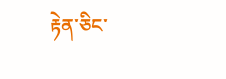རྟེན་ཅིང་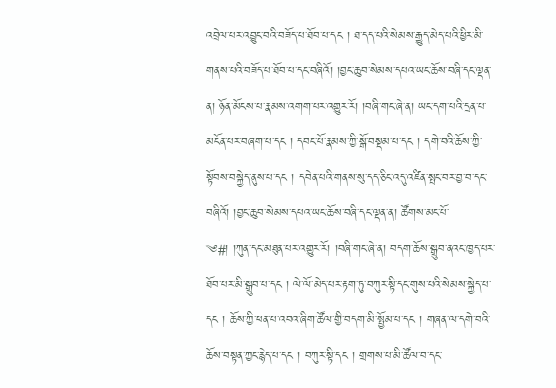འབྲེལ་པར་འབྱུང་བའི་བཟོད་པ་ཐོབ་པ་དང ། ཐ་དད་པའི་སེམས་རྒྱུད་མེད་པའི་ཕྱིར་མི་གནས་པའི་བཟོད་པ་ཐོབ་པ་དང་བཞིའོ། །བྱང་ཆུབ་སེམས་དཔའ་ཡང་ཆོས་བཞི་དང་ལྡན་ན། ཉོན་མོངས་པ་རྣམས་འགག་པར་འགྱུར་རོ། །བཞི་གང་ཞེ་ན། ཡང་དག་པའི་དྲན་པ་མངོན་པར་བཞག་པ་དང ། དབང་པོ་རྣམས་ཀྱི་སྒོ་བསྡམ་པ་དང ། དགེ་བའི་ཆོས་ཀྱི་སྟོབས་བསྐྱེད་ནུས་པ་དང ། དབེན་པའི་གནས་སུ་དད་ཅིང་འདུ་འཛིན་སྤང་བར་བྱ་བ་དང་བཞིའོ། །བྱང་ཆུབ་སེམས་དཔའ་ཡང་ཆོས་བཞི་དང་ལྡན་ན། ཚོགས་མང་པོ་
༄#། །ཀུན་དང་མཐུན་པར་འགྱུར་རོ། །བཞི་གང་ཞེ་ན། བདག་ཆོས་སྒྲུབ་ནའང་ཁྱད་པར་ཐོབ་པར་མི་སྒྲུབ་པ་དང ། ལེ་ལོ་མེད་པར་རྟག་ཏུ་བཀུར་སྟི་དང་གུས་པའི་སེམས་སྐྱེད་པ་དང ། ཆོས་ཀྱི་ཕན་པ་འབའ་ཞིག་ཚོལ་གྱི་བདག་མི་སྤྱོམ་པ་དང ། གཞན་ལ་དགེ་བའི་ཆོས་བསྟན་ཀྱང་རྙེད་པ་དང ། བཀུར་སྟི་དང ། གྲགས་པ་མི་ཚོལ་བ་དང་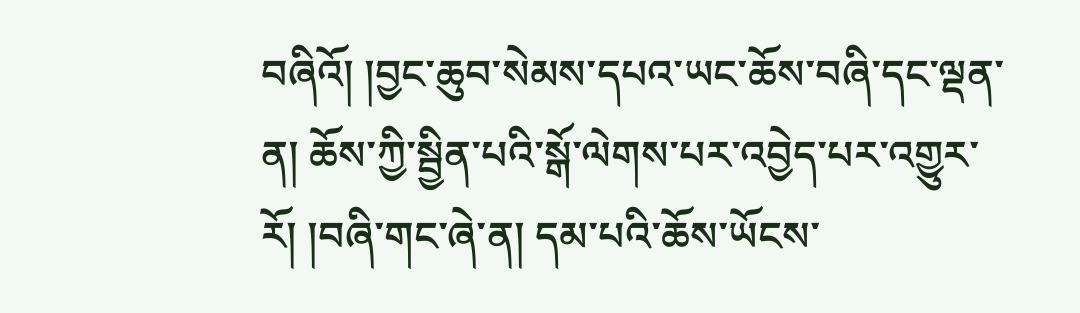བཞིའོ། །བྱང་ཆུབ་སེམས་དཔའ་ཡང་ཆོས་བཞི་དང་ལྡན་ན། ཆོས་ཀྱི་སྦྱིན་པའི་སྒོ་ལེགས་པར་འབྱེད་པར་འགྱུར་རོ། །བཞི་གང་ཞེ་ན། དམ་པའི་ཆོས་ཡོངས་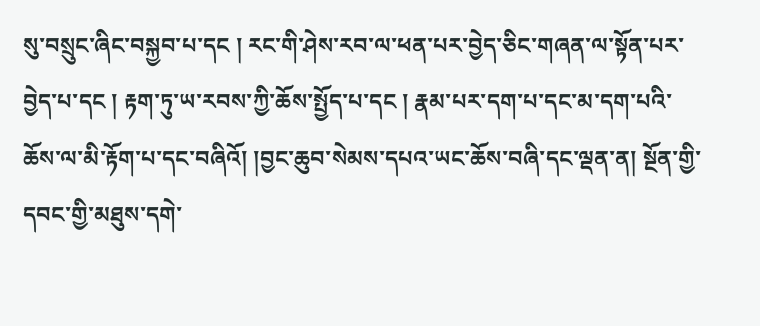སུ་བསྲུང་ཞིང་བསྐྱབ་པ་དང ། རང་གི་ཤེས་རབ་ལ་ཕན་པར་བྱེད་ཅིང་གཞན་ལ་སྟོན་པར་བྱེད་པ་དང ། རྟག་ཏུ་ཡ་རབས་ཀྱི་ཆོས་སྤྱོད་པ་དང ། རྣམ་པར་དག་པ་དང་མ་དག་པའི་ཆོས་ལ་མི་རྟོག་པ་དང་བཞིའོ། །བྱང་ཆུབ་སེམས་དཔའ་ཡང་ཆོས་བཞི་དང་ལྡན་ན། སྔོན་གྱི་དབང་གྱི་མཐུས་དགེ་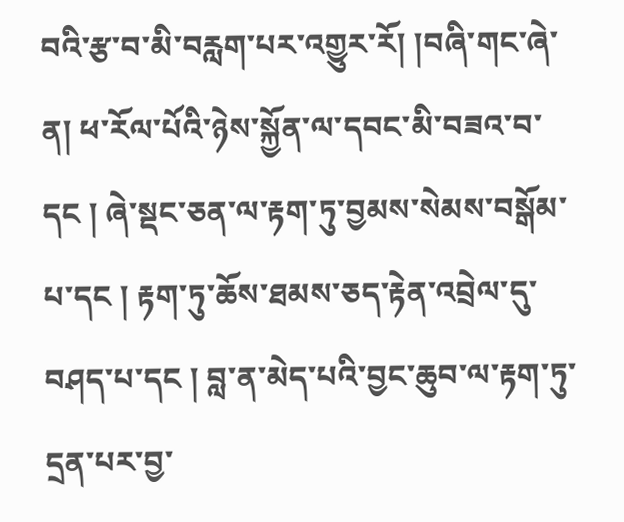བའི་རྩ་བ་མི་བརླག་པར་འགྱུར་རོ། །བཞི་གང་ཞེ་ན། ཕ་རོལ་པོའི་ཉེས་སྐྱོན་ལ་དབང་མི་བཟའ་བ་དང ། ཞེ་སྡང་ཅན་ལ་རྟག་ཏུ་བྱམས་སེམས་བསྒོམ་པ་དང ། རྟག་ཏུ་ཆོས་ཐམས་ཅད་རྟེན་འབྲེལ་དུ་བཤད་པ་དང ། བླ་ན་མེད་པའི་བྱང་ཆུབ་ལ་རྟག་ཏུ་དྲན་པར་བྱ་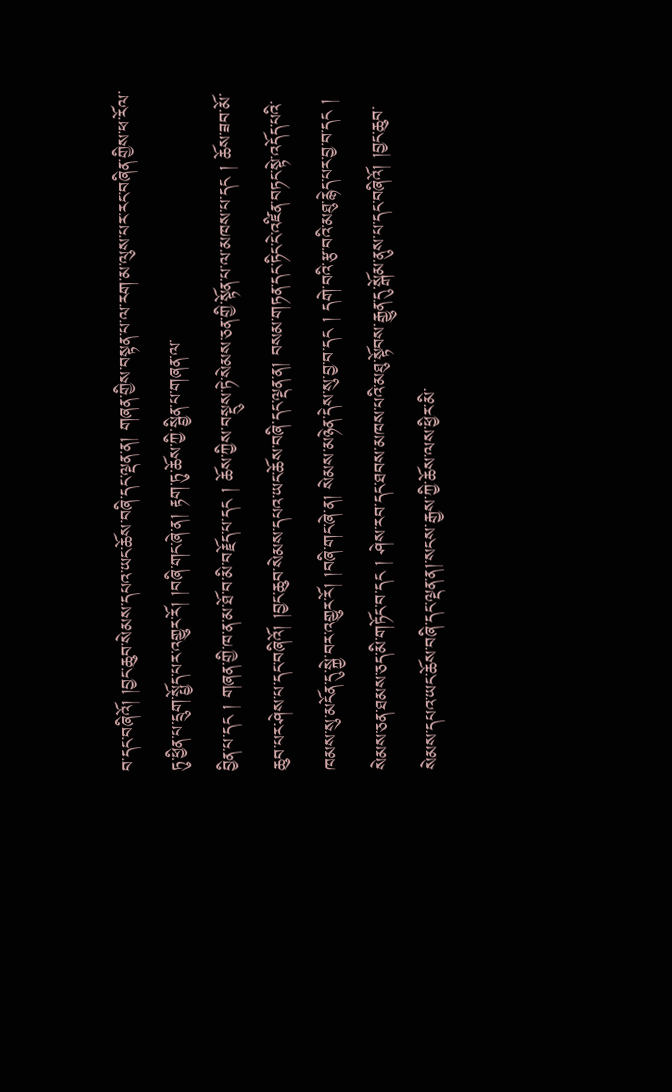བ་དང་བཞིའོ། །བྱང་ཆུབ་སེམས་དཔའ་ཡང་ཆོས་བཞི་དང་ལྡན་ན། གཞན་གྱིས་བསྟན་པ་ལ་རག་མ་ལུས་པར་རང་བཞིན་གྱིས་ཕ་རོལ་ཏུ་ཕྱིན་པ་དྲུག་སྤྱོད་པར་འགྱུར་རོ། །བཞི་གང་ཞེ་ན། རྟག་ཏུ་ཆོས་ཀྱི་སྦྱིན་པ་གཞན་ལ་
བྱིན་པ་དང ། གཞན་གྱི་ཁ་ན་མ་ཐོ་བ་མི་བརྗོད་པ་དང ། ཆོས་ཀྱིས་བསྡུས་ཏེ་སེམས་ཅན་གྱི་སྟོན་པ་ལ་མཁས་པ་དང ། ཆོས་ཟབ་མོ་ཆུབ་པར་ཤེས་པ་དང་བཞིའོ། །བྱང་ཆུབ་སེམས་དཔའ་ཡང་ཆོས་བཞི་དང་ལྡན་ན། བསམ་གཏན་དང་ཏིང་ངེ་འཛིན་བཏང་སྟེ་འདོད་པའི་ཁམས་སུ་མངོན་དུ་སྐྱེ་བར་འགྱུར་རོ། །བཞི་གང་ཞེ་ན། སེམས་མཉེན་དེས་སུ་བྱ་བ་དང ། དགེ་བའི་རྩ་བའི་མཐུ་རྙེད་པར་བྱ་བ་དང ། སེམས་ཅན་ཐམས་ཅད་མི་གཏོང་བ་དང ། ཤེས་རབ་དང་ཐབས་མཁས་པའི་མཐུ་སྟོབས་རྒྱུན་དུ་སྒོམ་ནུས་པ་དང་བཞིའོ། །བྱང་ཆུབ་སེམས་དཔའ་ཡང་ཆོས་བཞི་དང་ལྡན་ན།་སངས་རྒྱས་ཀྱི་ཆོས་ལས་ཕྱིར་མི་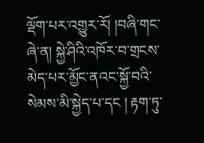ལྡོག་པར་འགྱུར་རོ། །བཞི་གང་ཞེ་ན། སྐྱེ་ཤིའི་འཁོར་བ་གྲངས་མེད་པར་མྱོང་ནའང་སྐྱོ་བའི་སེམས་མི་སྐྱེད་པ་དང ། རྟག་ཏུ་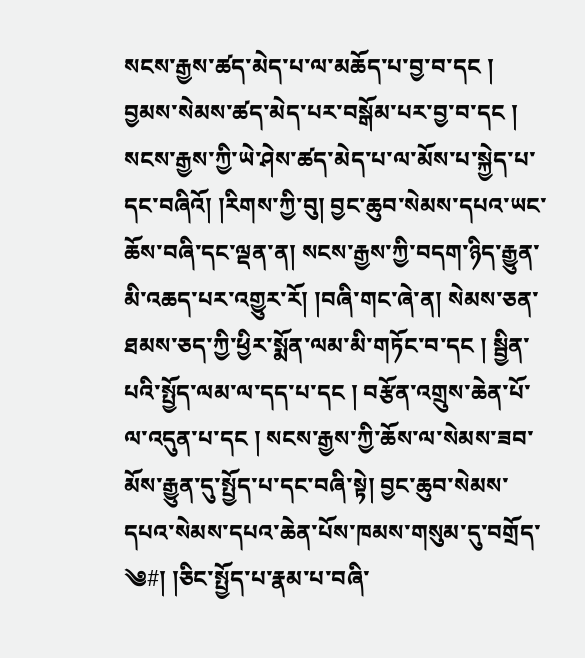སངས་རྒྱས་ཚད་མེད་པ་ལ་མཆོད་པ་བྱ་བ་དང ། བྱམས་སེམས་ཚད་མེད་པར་བསྒོམ་པར་བྱ་བ་དང ། སངས་རྒྱས་ཀྱི་ཡེ་ཤེས་ཚད་མེད་པ་ལ་མོས་པ་སྐྱེད་པ་དང་བཞིའོ། །རིགས་ཀྱི་བུ། བྱང་ཆུབ་སེམས་དཔའ་ཡང་ཆོས་བཞི་དང་ལྡན་ན། སངས་རྒྱས་ཀྱི་བདག་ཉིད་རྒྱུན་མི་འཆད་པར་འགྱུར་རོ། །བཞི་གང་ཞེ་ན། སེམས་ཅན་ཐམས་ཅད་ཀྱི་ཕྱིར་སྨོན་ལམ་མི་གཏོང་བ་དང ། སྦྱིན་པའི་སྤྱོད་ལམ་ལ་དད་པ་དང ། བརྩོན་འགྲུས་ཆེན་པོ་ལ་འདུན་པ་དང ། སངས་རྒྱས་ཀྱི་ཆོས་ལ་སེམས་ཟབ་མོས་རྒྱུན་དུ་སྤྱོད་པ་དང་བཞི་སྟེ། བྱང་ཆུབ་སེམས་དཔའ་སེམས་དཔའ་ཆེན་པོས་ཁམས་གསུམ་དུ་བགྲོད་
༄#། །ཅིང་སྤྱོད་པ་རྣམ་པ་བཞི་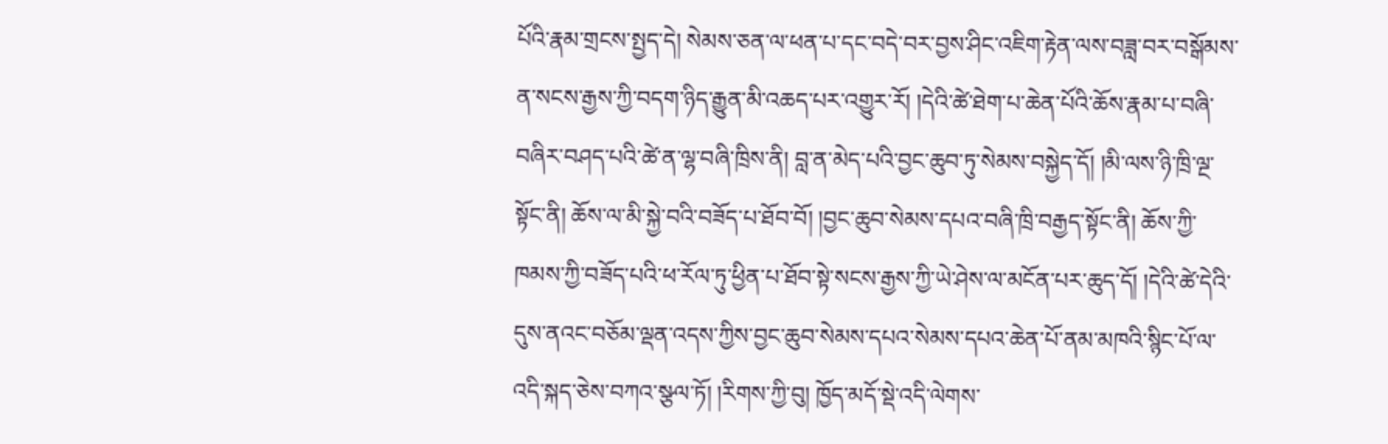པོའི་རྣམ་གྲངས་སྤྱད་དེ། སེམས་ཅན་ལ་ཕན་པ་དང་བདེ་བར་བྱས་ཤིང་འཇིག་རྟེན་ལས་བཟླ་བར་བསྒོམས་ན་སངས་རྒྱས་ཀྱི་བདག་ཉིད་རྒྱུན་མི་འཆད་པར་འགྱུར་རོ། །དེའི་ཚེ་ཐེག་པ་ཆེན་པོའི་ཆོས་རྣམ་པ་བཞི་བཞིར་བཤད་པའི་ཚེ་ན་ལྷ་བཞི་ཁྲིས་ནི། བླ་ན་མེད་པའི་བྱང་ཆུབ་ཏུ་སེམས་བསྐྱེད་དོ། །མི་ལས་ཉི་ཁྲི་ལྔ་སྟོང་ནི། ཆོས་ལ་མི་སྐྱེ་བའི་བཟོད་པ་ཐོབ་བོ། །བྱང་ཆུབ་སེམས་དཔའ་བཞི་ཁྲི་བརྒྱད་སྟོང་ནི། ཆོས་ཀྱི་ཁམས་ཀྱི་བཟོད་པའི་ཕ་རོལ་ཏུ་ཕྱིན་པ་ཐོབ་སྟེ་སངས་རྒྱས་ཀྱི་ཡེ་ཤེས་ལ་མངོན་པར་ཆུད་དོ། །དེའི་ཚེ་དེའི་དུས་ནའང་བཅོམ་ལྡན་འདས་ཀྱིས་བྱང་ཆུབ་སེམས་དཔའ་སེམས་དཔའ་ཆེན་པོ་ནམ་མཁའི་སྙིང་པོ་ལ་འདི་སྐད་ཅེས་བཀའ་སྩལ་ཏོ། །རིགས་ཀྱི་བུ། ཁྱོད་མདོ་སྡེ་འདི་ལེགས་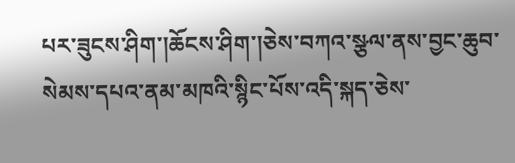པར་ཟུངས་ཤིག་།ཆོངས་ཤིག་།ཅེས་བཀའ་སྩལ་ནས་བྱང་ཆུབ་སེམས་དཔའ་ནམ་མཁའི་སྙིང་པོས་འདི་སྐད་ཅེས་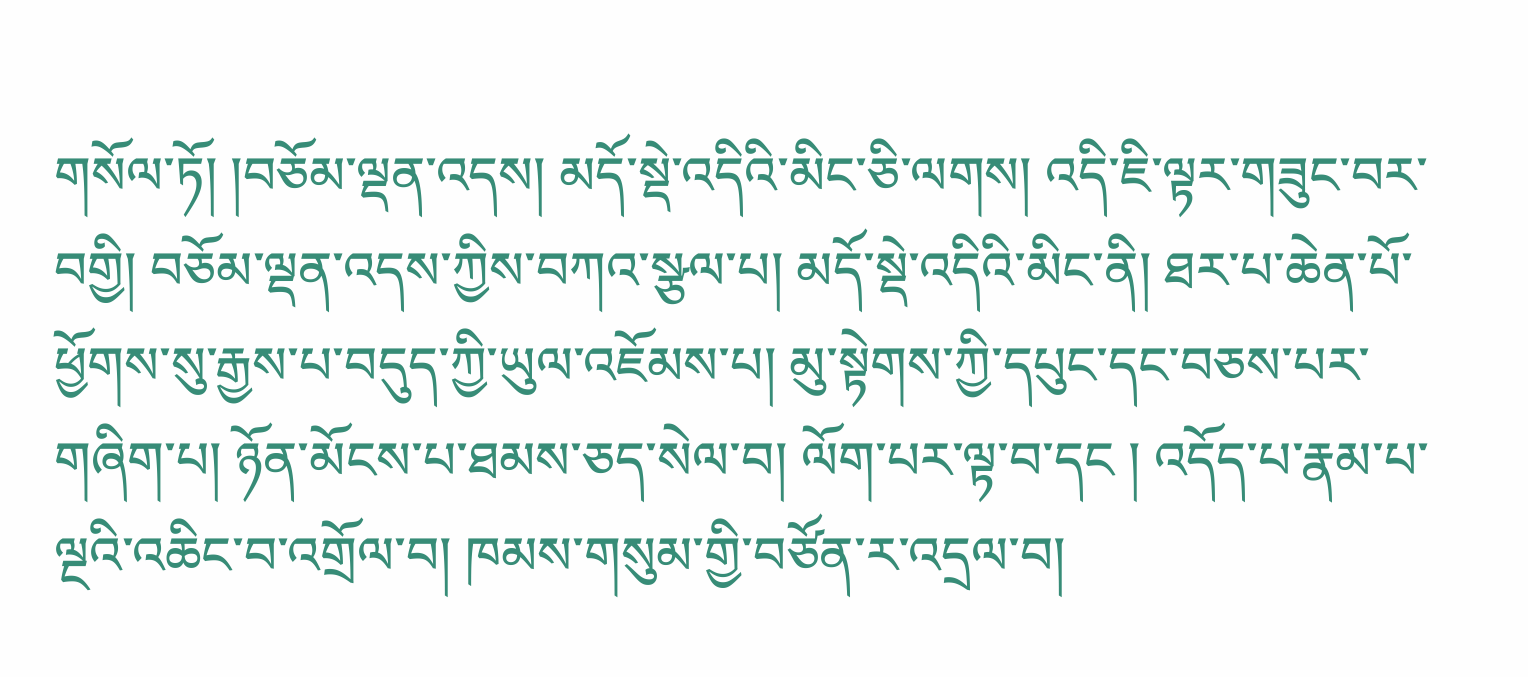གསོལ་ཏོ། །བཅོམ་ལྡན་འདས། མདོ་སྡེ་འདིའི་མིང་ཅི་ལགས། འདི་ཇི་ལྟར་གཟུང་བར་བགྱི། བཅོམ་ལྡན་འདས་ཀྱིས་བཀའ་སྩལ་པ། མདོ་སྡེ་འདིའི་མིང་ནི། ཐར་པ་ཆེན་པོ་ཕྱོགས་སུ་རྒྱས་པ་བདུད་ཀྱི་ཡུལ་འཇོམས་པ། མུ་སྟེགས་ཀྱི་དཔུང་དང་བཅས་པར་གཞིག་པ། ཉོན་མོངས་པ་ཐམས་ཅད་སེལ་བ། ལོག་པར་ལྟ་བ་དང ། འདོད་པ་རྣམ་པ་ལྔའི་འཆིང་བ་འགྲོལ་བ། ཁམས་གསུམ་གྱི་བཙོན་ར་འདྲལ་བ།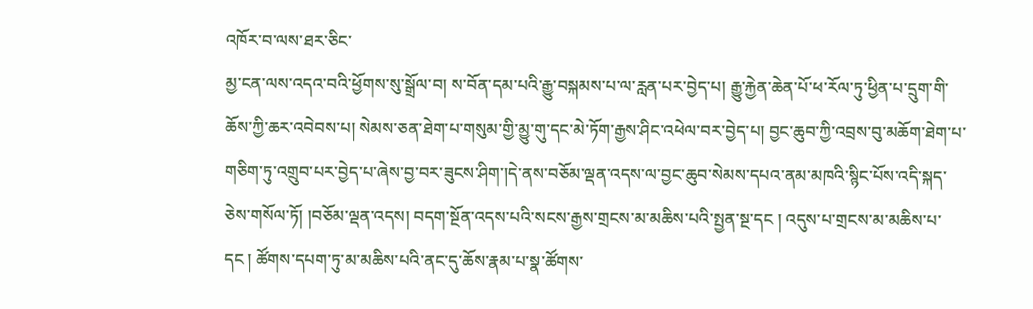འཁོར་བ་ལས་ཐར་ཅིང་
མྱ་ངན་ལས་འདའ་བའི་ཕྱོགས་སུ་སྒྲོལ་བ། ས་བོན་དམ་པའི་རྒྱུ་བསྐམས་པ་ལ་རླན་པར་བྱེད་པ། རྒྱུ་རྐྱེན་ཆེན་པོ་ཕ་རོལ་ཏུ་ཕྱིན་པ་དྲུག་གི་ཆོས་ཀྱི་ཆར་འབེབས་པ། སེམས་ཅན་ཐེག་པ་གསུམ་གྱི་མྱུ་གུ་དང་མེ་ཏོག་རྒྱས་ཤིང་འཕེལ་བར་བྱེད་པ། བྱང་ཆུབ་ཀྱི་འབྲས་བུ་མཆོག་ཐེག་པ་གཅིག་ཏུ་འགྲུབ་པར་བྱེད་པ་ཞེས་བྱ་བར་ཟུངས་ཤིག་།དེ་ནས་བཅོམ་ལྡན་འདས་ལ་བྱང་ཆུབ་སེམས་དཔའ་ནམ་མཁའི་སྙིང་པོས་འདི་སྐད་ཅེས་གསོལ་ཏོ། །བཅོམ་ལྡན་འདས། བདག་སྔོན་འདས་པའི་སངས་རྒྱས་གྲངས་མ་མཆིས་པའི་སྤྱན་སྔ་དང ། འདུས་པ་གྲངས་མ་མཆིས་པ་དང ། ཚོགས་དཔག་ཏུ་མ་མཆིས་པའི་ནང་དུ་ཆོས་རྣམ་པ་སྣ་ཚོགས་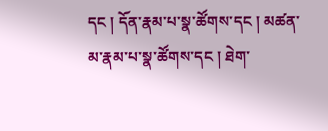དང ། དོན་རྣམ་པ་སྣ་ཚོགས་དང ། མཚན་མ་རྣམ་པ་སྣ་ཚོགས་དང ། ཐེག་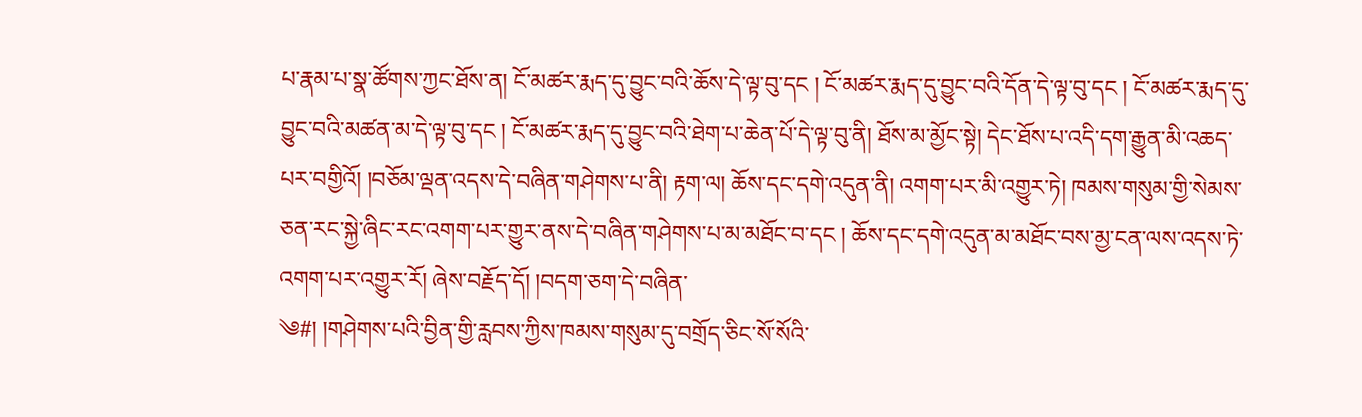པ་རྣམ་པ་སྣ་ཚོགས་ཀྱང་ཐོས་ན། ངོ་མཚར་རྨད་དུ་བྱུང་བའི་ཆོས་དེ་ལྟ་བུ་དང ། ངོ་མཚར་རྨད་དུ་བྱུང་བའི་དོན་དེ་ལྟ་བུ་དང ། ངོ་མཚར་རྨད་དུ་བྱུང་བའི་མཚན་མ་དེ་ལྟ་བུ་དང ། ངོ་མཚར་རྨད་དུ་བྱུང་བའི་ཐེག་པ་ཆེན་པོ་དེ་ལྟ་བུ་ནི། ཐོས་མ་མྱོང་སྟེ། དེང་ཐོས་པ་འདི་དག་རྒྱུན་མི་འཆད་པར་བགྱིའོ། །བཅོམ་ལྡན་འདས་དེ་བཞིན་གཤེགས་པ་ནི། རྟག་ལ། ཆོས་དང་དགེ་འདུན་ནི། འགག་པར་མི་འགྱུར་ཏེ། ཁམས་གསུམ་གྱི་སེམས་ཅན་རང་སྐྱེ་ཞིང་རང་འགག་པར་གྱུར་ནས་དེ་བཞིན་གཤེགས་པ་མ་མཐོང་བ་དང ། ཆོས་དང་དགེ་འདུན་མ་མཐོང་བས་མྱ་ངན་ལས་འདས་ཏེ་འགག་པར་འགྱུར་རོ། ཞེས་བརྗོད་དོ། །བདག་ཅག་དེ་བཞིན་
༄#། །གཤེགས་པའི་བྱིན་གྱི་རླབས་ཀྱིས་ཁམས་གསུམ་དུ་བགྲོད་ཅིང་སོ་སོའི་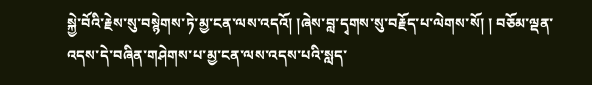སྐྱེ་བོའི་རྗེས་སུ་བསྙེགས་ཏེ་མྱ་ངན་ལས་འདའོ། །ཞེས་བླ་དྭགས་སུ་བརྗོད་པ་ལེགས་སོ། ། བཅོམ་ལྡན་འདས་དེ་བཞིན་གཤེགས་པ་མྱ་ངན་ལས་འདས་པའི་སླད་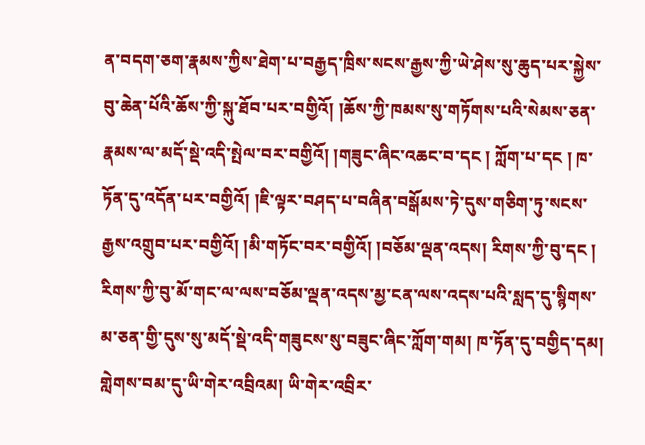ན་བདག་ཅག་རྣམས་ཀྱིས་ཐེག་པ་བརྒྱད་ཁྲིས་སངས་རྒྱས་ཀྱི་ཡེ་ཤེས་སུ་ཆུད་པར་སྐྱེས་བུ་ཆེན་པོའི་ཆོས་ཀྱི་སྐུ་ཐོབ་པར་བགྱིའོ། །ཆོས་ཀྱི་ཁམས་སུ་གཏོགས་པའི་སེམས་ཅན་རྣམས་ལ་མདོ་སྡེ་འདི་སྤེལ་བར་བགྱིའོ། །གཟུང་ཞིང་འཆང་བ་དང ། ཀློག་པ་དང ། ཁ་ཏོན་དུ་འདོན་པར་བགྱིའོ། །ཇི་ལྟར་བཤད་པ་བཞིན་བསྒོམས་ཏེ་དུས་གཅིག་ཏུ་སངས་རྒྱས་འགྲུབ་པར་བགྱིའོ། །མི་གཏོང་བར་བགྱིའོ། །བཅོམ་ལྡན་འདས། རིགས་ཀྱི་བུ་དང ། རིགས་ཀྱི་བུ་མོ་གང་ལ་ལས་བཅོམ་ལྡན་འདས་མྱ་ངན་ལས་འདས་པའི་སླད་དུ་སྙིགས་མ་ཅན་གྱི་དུས་སུ་མདོ་སྡེ་འདི་གཟུངས་སུ་བཟུང་ཞིང་ཀློག་གམ། ཁ་ཏོན་དུ་བགྱིད་དམ། གླེགས་བམ་དུ་ཡི་གེར་འབྲིའམ། ཡི་གེར་འབྲིར་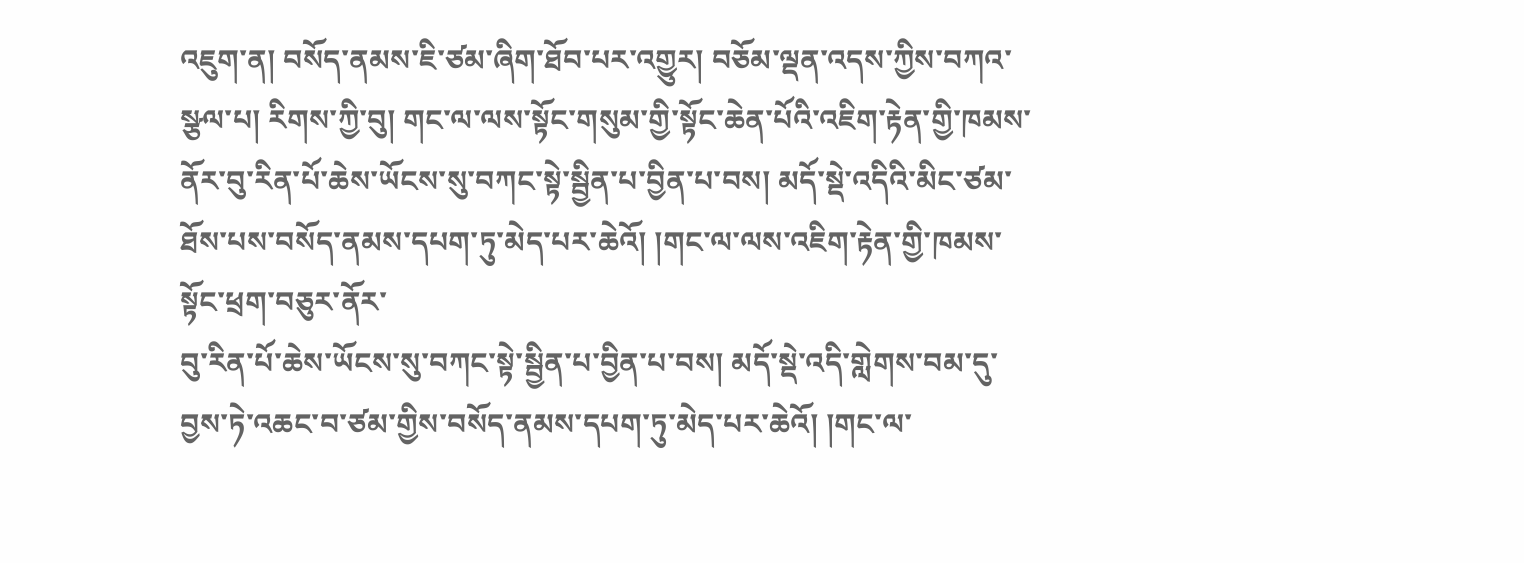འཇུག་ན། བསོད་ནམས་ཇི་ཙམ་ཞིག་ཐོབ་པར་འགྱུར། བཅོམ་ལྡན་འདས་ཀྱིས་བཀའ་སྩལ་པ། རིགས་ཀྱི་བུ། གང་ལ་ལས་སྟོང་གསུམ་གྱི་སྟོང་ཆེན་པོའི་འཇིག་རྟེན་གྱི་ཁམས་ནོར་བུ་རིན་པོ་ཆེས་ཡོངས་སུ་བཀང་སྟེ་སྦྱིན་པ་བྱིན་པ་བས། མདོ་སྡེ་འདིའི་མིང་ཙམ་ཐོས་པས་བསོད་ནམས་དཔག་ཏུ་མེད་པར་ཆེའོ། །གང་ལ་ལས་འཇིག་རྟེན་གྱི་ཁམས་སྟོང་ཕྲག་བཅུར་ནོར་
བུ་རིན་པོ་ཆེས་ཡོངས་སུ་བཀང་སྟེ་སྦྱིན་པ་བྱིན་པ་བས། མདོ་སྡེ་འདི་གླེགས་བམ་དུ་བྱས་ཏེ་འཆང་བ་ཙམ་གྱིས་བསོད་ནམས་དཔག་ཏུ་མེད་པར་ཆེའོ། །གང་ལ་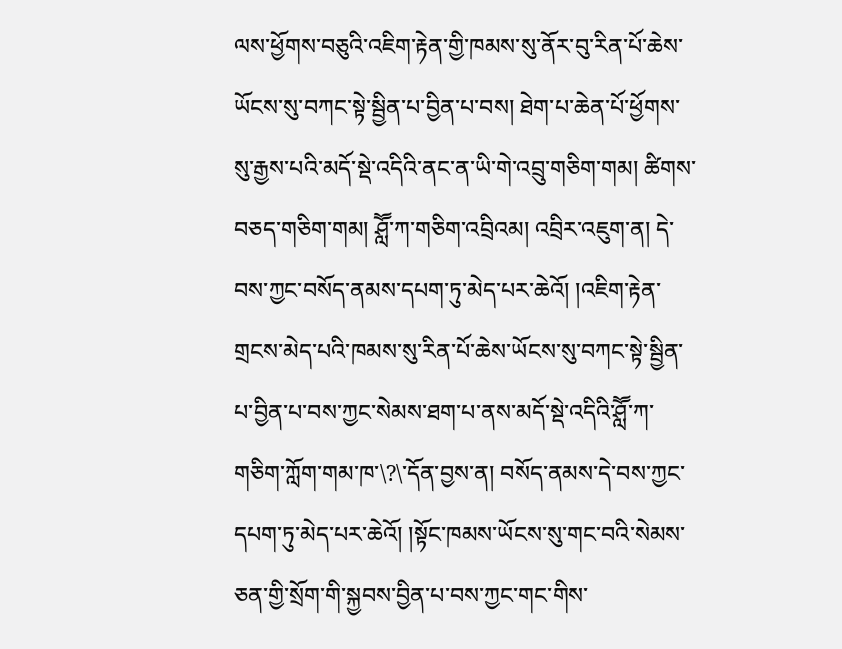ལས་ཕྱོགས་བཅུའི་འཇིག་རྟེན་གྱི་ཁམས་སུ་ནོར་བུ་རིན་པོ་ཆེས་ཡོངས་སུ་བཀང་སྟེ་སྦྱིན་པ་བྱིན་པ་བས། ཐེག་པ་ཆེན་པོ་ཕྱོགས་སུ་རྒྱས་པའི་མདོ་སྡེ་འདིའི་ནང་ན་ཡི་གེ་འབྲུ་གཅིག་གམ། ཚིགས་བཅད་གཅིག་གམ། ཤླཽ་ཀ་གཅིག་འབྲིའམ། འབྲིར་འཇུག་ན། དེ་བས་ཀྱང་བསོད་ནམས་དཔག་ཏུ་མེད་པར་ཆེའོ། །འཇིག་རྟེན་གྲངས་མེད་པའི་ཁམས་སུ་རིན་པོ་ཆེས་ཡོངས་སུ་བཀང་སྟེ་སྦྱིན་པ་བྱིན་པ་བས་ཀྱང་སེམས་ཐག་པ་ནས་མདོ་སྡེ་འདིའི་ཤླཽ་ཀ་གཅིག་ཀློག་གམ་ཁ་\?\་དོན་བྱས་ན། བསོད་ནམས་དེ་བས་ཀྱང་དཔག་ཏུ་མེད་པར་ཆེའོ། །སྟོང་ཁམས་ཡོངས་སུ་གང་བའི་སེམས་ཅན་གྱི་སྲོག་གི་སྐྱབས་བྱིན་པ་བས་ཀྱང་གང་གིས་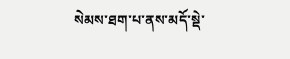སེམས་ཐག་པ་ནས་མདོ་སྡེ་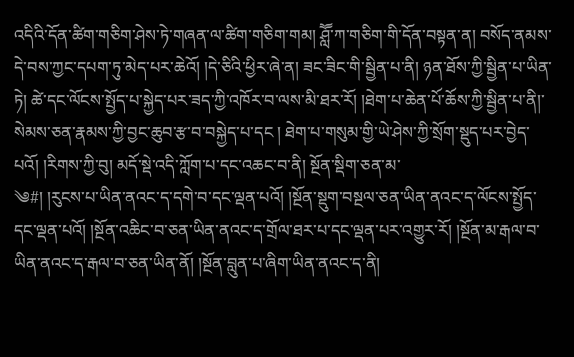འདིའི་དོན་ཚིག་གཅིག་ཤེས་ཏེ་གཞན་ལ་ཚིག་གཅིག་གམ། ཤླཽ་ཀ་གཅིག་གི་དོན་བསྟན་ན། བསོད་ནམས་དེ་བས་ཀྱང་དཔག་ཏུ་མེད་པར་ཆེའོ། །དེ་ཅིའི་ཕྱིར་ཞེ་ན། ཟང་ཟིང་གི་སྦྱིན་པ་ནི། ཉན་ཐོས་ཀྱི་སྦྱིན་པ་ཡིན་ཏེ། ཚེ་དང་ལོངས་སྤྱོད་པ་སྐྱེད་པར་ཟད་ཀྱི་འཁོར་བ་ལས་མི་ཐར་རོ། །ཐེག་པ་ཆེན་པོ་ཆོས་ཀྱི་སྦྱིན་པ་ནི།་སེམས་ཅན་རྣམས་ཀྱི་བྱང་ཆུབ་རྩ་བ་བསྐྱེད་པ་དང ། ཐེག་པ་གསུམ་གྱི་ཡེ་ཤེས་ཀྱི་སྲོག་སྡུད་པར་བྱེད་པའོ། །རིགས་ཀྱི་བུ། མདོ་སྡེ་འདི་ཀློག་པ་དང་འཆང་བ་ནི། སྔོན་སྡིག་ཅན་མ་
༄#། །རུངས་པ་ཡིན་ནའང་ད་དགེ་བ་དང་ལྡན་པའོ། །སྔོན་སྡུག་བསྔལ་ཅན་ཡིན་ནའང་ད་ལོངས་སྤྱོད་དང་ལྡན་པའོ། །སྔོན་འཆིང་བ་ཅན་ཡིན་ནའང་ད་གྲོལ་ཐར་པ་དང་ལྡན་པར་འགྱུར་རོ། །སྔོན་མ་རྒལ་བ་ཡིན་ནའང་ད་རྒལ་བ་ཅན་ཡིན་ནོ། །སྔོན་བླུན་པ་ཞིག་ཡིན་ནའང་ད་ནི།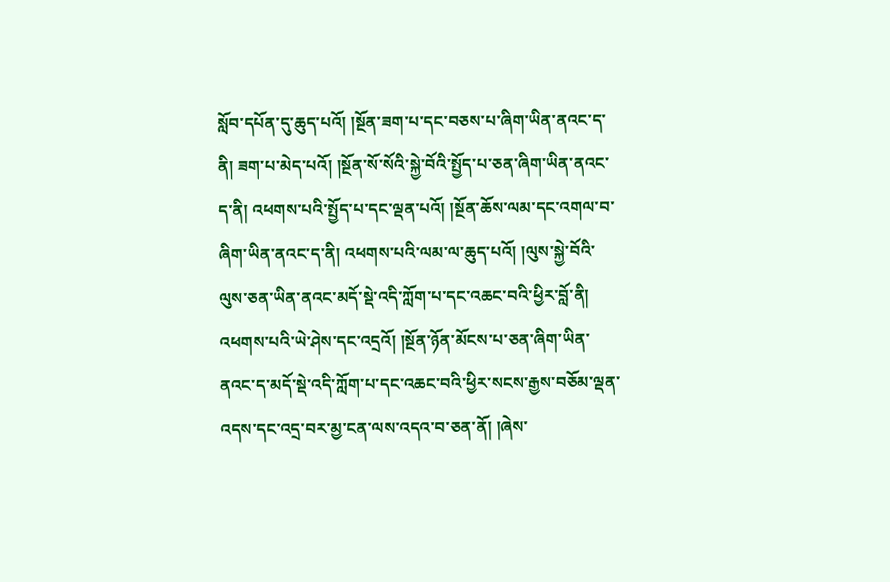སློབ་དཔོན་དུ་ཆུད་པའོ། །སྔོན་ཟག་པ་དང་བཅས་པ་ཞིག་ཡིན་ནའང་ད་ནི། ཟག་པ་མེད་པའོ། །སྔོན་སོ་སོའི་སྐྱེ་བོའི་སྤྱོད་པ་ཅན་ཞིག་ཡིན་ནའང་ད་ནི། འཕགས་པའི་སྤྱོད་པ་དང་ལྡན་པའོ། །སྔོན་ཆོས་ལམ་དང་འགལ་བ་ཞིག་ཡིན་ནའང་ད་ནི། འཕགས་པའི་ལམ་ལ་ཆུད་པའོ། །ལུས་སྐྱེ་བོའི་ལུས་ཅན་ཡིན་ནའང་མདོ་སྡེ་འདི་ཀློག་པ་དང་འཆང་བའི་ཕྱིར་བློ་ནི། འཕགས་པའི་ཡེ་ཤེས་དང་འདྲའོ། །སྔོན་ཉོན་མོངས་པ་ཅན་ཞིག་ཡིན་ནའང་ད་མདོ་སྡེ་འདི་ཀློག་པ་དང་འཆང་བའི་ཕྱིར་སངས་རྒྱས་བཅོམ་ལྡན་འདས་དང་འདྲ་བར་མྱ་ངན་ལས་འདའ་བ་ཅན་ནོ། །ཞེས་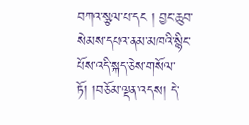བཀའ་སྩལ་པ་དང ། བྱང་ཆུབ་སེམས་དཔའ་ནམ་མཁའི་སྙིང་པོས་འདི་སྐད་ཅེས་གསོལ་ཏོ། །བཅོམ་ལྡན་འདས། དེ་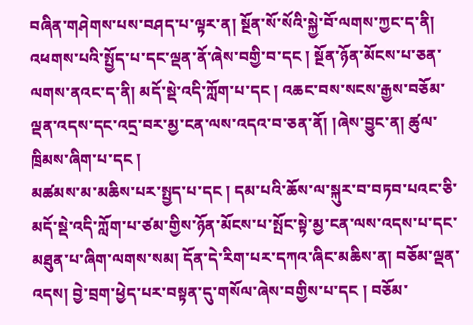བཞིན་གཤེགས་པས་བཤད་པ་ལྟར་ན། སྔོན་སོ་སོའི་སྐྱེ་བོ་ལགས་ཀྱང་ད་ནི། འཕགས་པའི་སྤྱོད་པ་དང་ལྡན་ནོ་ཞེས་བགྱི་བ་དང ། སྔོན་ཉོན་མོངས་པ་ཅན་ལགས་ནའང་ད་ནི། མདོ་སྡེ་འདི་ཀློག་པ་དང ། འཆང་བས་སངས་རྒྱས་བཅོམ་ལྡན་འདས་དང་འདྲ་བར་མྱ་ངན་ལས་འདའ་བ་ཅན་ནོ། །ཞེས་བྱུང་ན། ཚུལ་ཁྲིམས་ཞིག་པ་དང །
མཚམས་མ་མཆིས་པར་སྤྱད་པ་དང ། དམ་པའི་ཆོས་ལ་སྐུར་བ་བཏབ་པའང་ཅི་མདོ་སྡེ་འདི་ཀློག་པ་ཙམ་གྱིས་ཉོན་མོངས་པ་སྤོང་སྟེ་མྱ་ངན་ལས་འདས་པ་དང་མཐུན་པ་ཞིག་ལགས་སམ། དོན་དེ་རིག་པར་དཀའ་ཞིང་མཆིས་ན། བཅོམ་ལྡན་འདས། བྱེ་བྲག་ཕྱེད་པར་བསྟན་དུ་གསོལ་ཞེས་བགྱིས་པ་དང ། བཅོམ་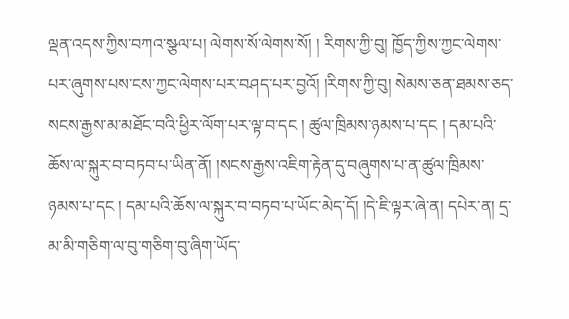ལྡན་འདས་ཀྱིས་བཀའ་སྩལ་པ། ལེགས་སོ་ལེགས་སོ། ། རིགས་ཀྱི་བུ། ཁྱོད་ཀྱིས་ཀྱང་ལེགས་པར་ཞུགས་པས་ངས་ཀྱང་ལེགས་པར་བཤད་པར་བྱའོ། །རིགས་ཀྱི་བུ། སེམས་ཅན་ཐམས་ཅད་སངས་རྒྱས་མ་མཐོང་བའི་ཕྱིར་ལོག་པར་ལྟ་བ་དང ། ཚུལ་ཁྲིམས་ཉམས་པ་དང ། དམ་པའི་ཆོས་ལ་སྐུར་བ་བཏབ་པ་ཡིན་ནོ། །སངས་རྒྱས་འཇིག་རྟེན་དུ་བཞུགས་པ་ན་ཚུལ་ཁྲིམས་ཉམས་པ་དང ། དམ་པའི་ཆོས་ལ་སྐུར་བ་བཏབ་པ་ཡོང་མེད་དོ། །དེ་ཇི་ལྟར་ཞེ་ན། དཔེར་ན། དྲ་མ་མི་གཅིག་ལ་བུ་གཅིག་བུ་ཞིག་ཡོད་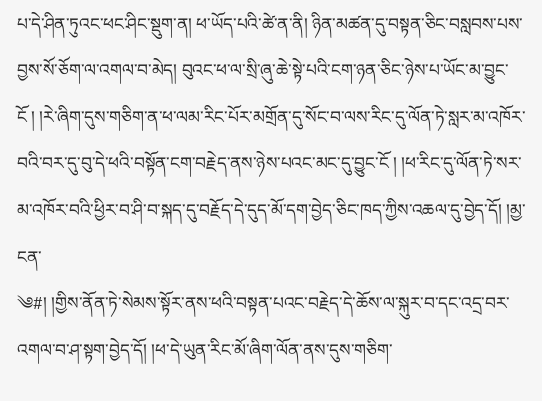པ་དེ་ཤིན་ཏུའང་ཕང་ཤིང་སྡུག་ན། ཕ་ཡོད་པའི་ཚེ་ན་ནི། ཉིན་མཚན་དུ་བསྟན་ཅིང་བསླབས་པས་བྱས་སོ་ཅོག་ལ་འགལ་བ་མེད། བུའང་ཕ་ལ་སྲི་ཞུ་ཆེ་སྟེ་པའི་ངག་ཉན་ཅིང་ཉེས་པ་ཡོང་མ་བྱུང་ངོ ། །རེ་ཞིག་དུས་གཅིག་ན་ཕ་ལམ་རིང་པོར་མགྲོན་དུ་སོང་བ་ལས་རིང་དུ་ལོན་ཏེ་སླར་མ་འཁོར་བའི་བར་དུ་བུ་དེ་ཕའི་བསྟོན་ངག་བརྗེད་ནས་ཉེས་པའང་མང་དུ་བྱུང་ངོ ། །ཕ་རིང་དུ་ལོན་ཏེ་སར་མ་འཁོར་བའི་ཕྱིར་བ་ཤི་བ་སྐད་དུ་བརྗོད་དེ་དུད་མོ་དག་བྱེད་ཅིང་ཁད་ཀྱིས་འཆལ་དུ་བྱེད་དོ། །མྱ་ངན་
༄#། །གྱིས་ནོན་ཏེ་སེམས་སྟོར་ནས་ཕའི་བསྟན་པའང་བརྗེད་དེ་ཆོས་ལ་སྐུར་བ་དང་འདྲ་བར་འགལ་བ་ཤ་སྟག་བྱེད་དོ། །ཕ་དེ་ཡུན་རིང་མོ་ཞིག་ལོན་ནས་དུས་གཅིག་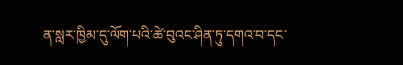ན་སླར་ཁྱིམ་དུ་ལོག་པའི་ཚེ་བུའང་ཤིན་ཏུ་དགའ་བ་དང་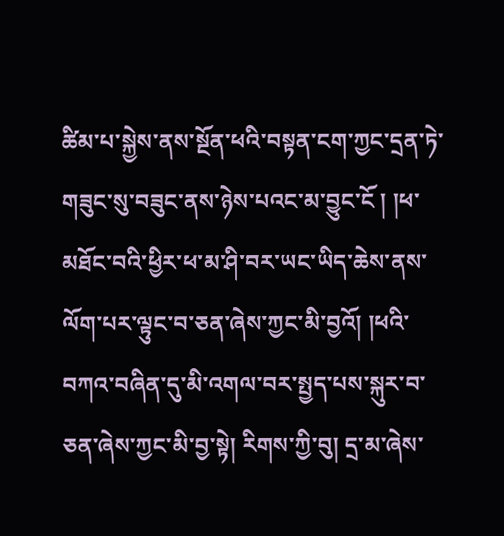ཚིམ་པ་སྐྱེས་ནས་སྔོན་ཕའི་བསྟན་ངག་ཀྱང་དྲན་ཏེ་གཟུང་སུ་བཟུང་ནས་ཉེས་པའང་མ་བྱུང་ངོ ། །ཕ་མཐོང་བའི་ཕྱིར་ཕ་མ་ཤི་བར་ཡང་ཡིད་ཆེས་ནས་ལོག་པར་ལྟུང་བ་ཅན་ཞེས་ཀྱང་མི་བྱའོ། །ཕའི་བཀའ་བཞིན་དུ་མི་འགལ་བར་སྤྱད་པས་སྐུར་བ་ཅན་ཞེས་ཀྱང་མི་བྱ་སྟེ། རིགས་ཀྱི་བུ། དྲ་མ་ཞེས་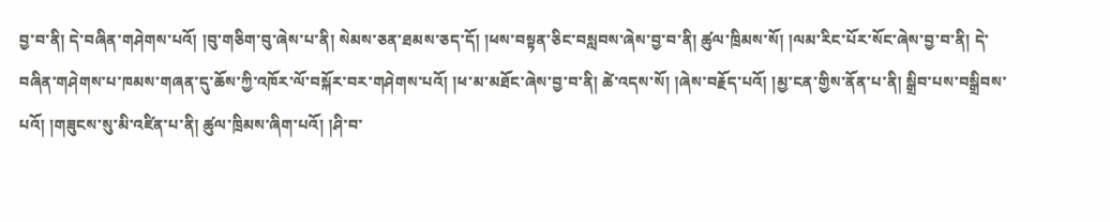བྱ་བ་ནི། དེ་བཞིན་གཤེགས་པའོ། །བུ་གཅིག་བུ་ཞེས་པ་ནི། སེམས་ཅན་ཐམས་ཅད་དོ། །ཕས་བསྟན་ཅིང་བསླབས་ཞེས་བྱ་བ་ནི། ཚུལ་ཁྲིམས་སོ། །ལམ་རིང་པོར་སོང་ཞེས་བྱ་བ་ནི། དེ་བཞིན་གཤེགས་པ་ཁམས་གཞན་དུ་ཆོས་ཀྱི་འཁོར་ལོ་བསྐོར་བར་གཤེགས་པའོ། །ཕ་མ་མཐོང་ཞེས་བྱ་བ་ནི། ཚེ་འདས་སོ། །ཞེས་བརྗོད་པའོ། །མྱ་ངན་གྱིས་ནོན་པ་ནི། སྒྲིབ་པས་བསྒྲིབས་པའོ། །གཟུངས་སུ་མི་འཛིན་པ་ནི། ཚུལ་ཁྲིམས་ཞིག་པའོ། །ཤི་བ་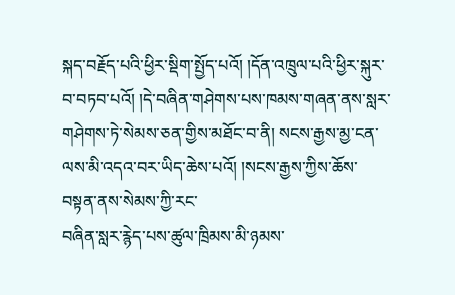སྐད་བརྗོད་པའི་ཕྱིར་སྡིག་སྤྱོད་པའོ། །དོན་འཁྲུལ་པའི་ཕྱིར་སྐུར་བ་བཏབ་པའོ། །དེ་བཞིན་གཤེགས་པས་ཁམས་གཞན་ནས་སླར་གཤེགས་ཏེ་སེམས་ཅན་གྱིས་མཐོང་བ་ནི། སངས་རྒྱས་མྱ་ངན་ལས་མི་འདའ་བར་ཡིད་ཆེས་པའོ། །སངས་རྒྱས་ཀྱིས་ཆོས་བསྟན་ནས་སེམས་ཀྱི་རང་
བཞིན་སླར་རྙེད་པས་ཚུལ་ཁྲིམས་མི་ཉམས་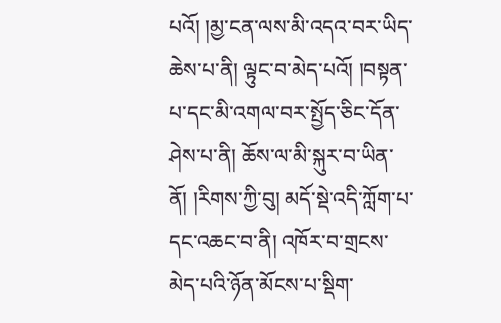པའོ། །མྱ་ངན་ལས་མི་འདའ་བར་ཡིད་ཆེས་པ་ནི། ལྟུང་བ་མེད་པའོ། །བསྟན་པ་དང་མི་འགལ་བར་སྤྱོད་ཅིང་དོན་ཤེས་པ་ནི། ཆོས་ལ་མི་སྐུར་བ་ཡིན་ནོ། །རིགས་ཀྱི་བུ། མདོ་སྡེ་འདི་ཀློག་པ་དང་འཆང་བ་ནི། འཁོར་བ་གྲངས་མེད་པའི་ཉོན་མོངས་པ་སྡིག་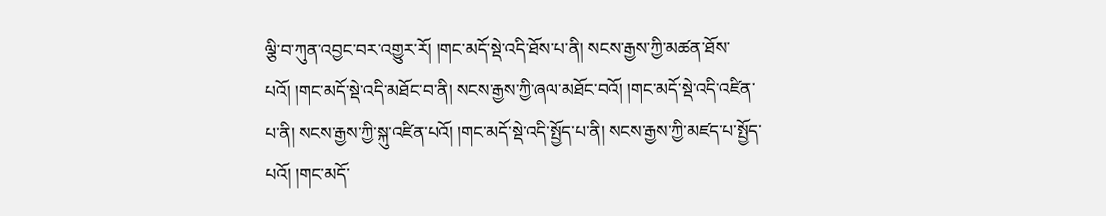ལྕི་བ་ཀུན་འབྱང་བར་འགྱུར་རོ། །གང་མདོ་སྡེ་འདི་ཐོས་པ་ནི། སངས་རྒྱས་ཀྱི་མཚན་ཐོས་པའོ། །གང་མདོ་སྡེ་འདི་མཐོང་བ་ནི། སངས་རྒྱས་ཀྱི་ཞལ་མཐོང་བའོ། །གང་མདོ་སྡེ་འདི་འཛིན་པ་ནི། སངས་རྒྱས་ཀྱི་སྐུ་འཛིན་པའོ། །གང་མདོ་སྡེ་འདི་སྤྱོད་པ་ནི། སངས་རྒྱས་ཀྱི་མཛད་པ་སྤྱོད་པའོ། །གང་མདོ་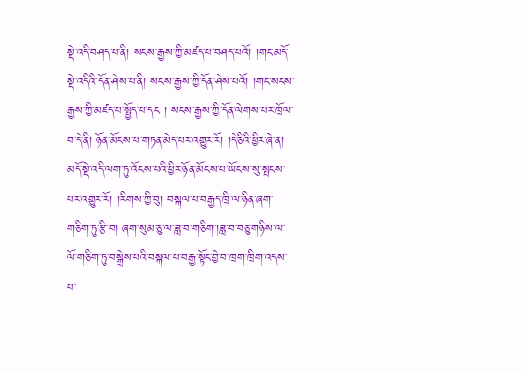སྡེ་འདི་བཤད་པ་ནི། སངས་རྒྱས་ཀྱི་མཛད་པ་བཤད་པའོ། །གང་མདོ་སྡེ་འདིའི་དོན་ཤེས་པ་ནི། སངས་རྒྱས་ཀྱི་དོན་ཤེས་པའོ། །གང་སངས་རྒྱས་ཀྱི་མཛད་པ་སྤྱོད་པ་དང ། སངས་རྒྱས་ཀྱི་དོན་ལེགས་པར་ཁྲོལ་བ་དེ་ནི། ཉོན་མོངས་པ་གཏན་མེད་པར་འགྱུར་རོ། །དེ་ཅིའི་ཕྱིར་ཞེ་ན། མདོ་སྡེ་འདི་ལག་ཏུ་འོངས་པའི་ཕྱིར་ཉོན་མོངས་པ་ཡོངས་སུ་སྤངས་པར་འགྱུར་རོ། །རིགས་ཀྱི་བུ། བསྐལ་པ་བརྒྱད་ཁྲི་ལ་ཉིན་ཞག་གཅིག་ཏུ་རྩི་བ། ཞག་སུམ་ཅུ་ལ་ཟླ་བ་གཅིག་།ཟླ་བ་བཅུ་གཉིས་ལ་ལོ་གཅིག་ཏུ་བསྒྲེས་པའི་བསྐལ་པ་བརྒྱ་སྟོང་བྱེ་བ་ཁྲག་ཁྲིག་འདས་པ་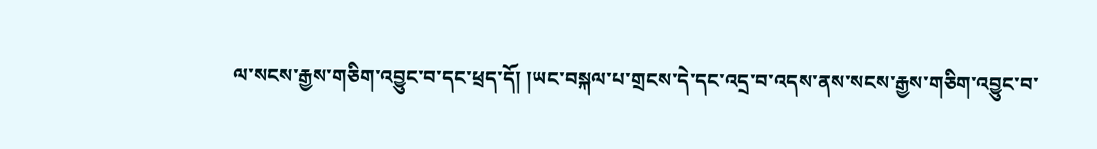ལ་སངས་རྒྱས་གཅིག་འབྱུང་བ་དང་ཕྲད་དོ། །ཡང་བསྐལ་པ་གྲངས་དེ་དང་འདྲ་བ་འདས་ནས་སངས་རྒྱས་གཅིག་འབྱུང་བ་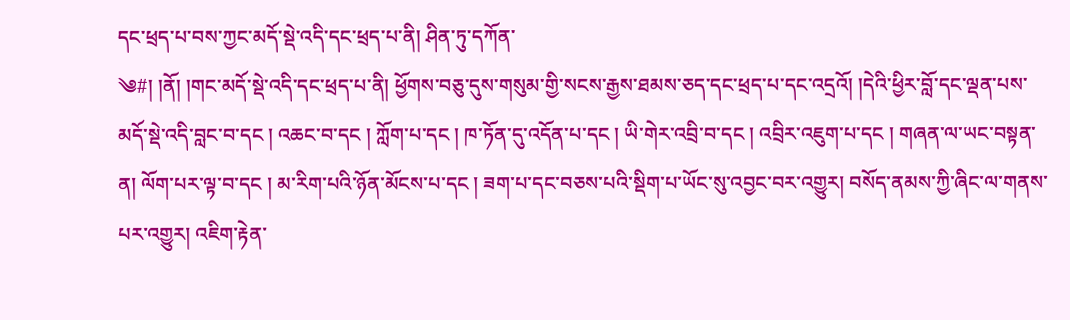དང་ཕྲད་པ་བས་ཀྱང་མདོ་སྡེ་འདི་དང་ཕྲད་པ་ནི། ཤིན་ཏུ་དཀོན་
༄#། །ནོ། །གང་མདོ་སྡེ་འདི་དང་ཕྲད་པ་ནི། ཕྱོགས་བཅུ་དུས་གསུམ་གྱི་སངས་རྒྱས་ཐམས་ཅད་དང་ཕྲད་པ་དང་འདྲའོ། །དེའི་ཕྱིར་བློ་དང་ལྡན་པས་མདོ་སྡེ་འདི་བླང་བ་དང ། འཆང་བ་དང ། ཀློག་པ་དང ། ཁ་ཏོན་དུ་འདོན་པ་དང ། ཡི་གེར་འབྲི་བ་དང ། འབྲིར་འཇུག་པ་དང ། གཞན་ལ་ཡང་བསྟན་ན། ལོག་པར་ལྟ་བ་དང ། མ་རིག་པའི་ཉོན་མོངས་པ་དང ། ཟག་པ་དང་བཅས་པའི་སྡིག་པ་ཡོང་སུ་འབྱང་བར་འགྱུར། བསོད་ནམས་ཀྱི་ཞིང་ལ་གནས་པར་འགྱུར། འཇིག་རྟེན་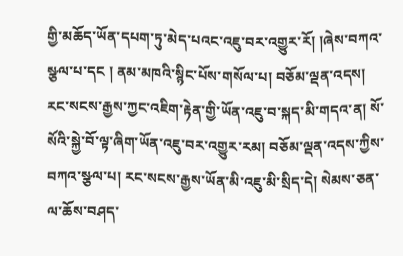གྱི་མཆོད་ཡོན་དཔག་ཏུ་མེད་པའང་འཇུ་བར་འགྱུར་རོ། །ཞེས་བཀའ་སྩལ་པ་དང ། ནམ་མཁའི་སྙིང་པོས་གསོལ་པ། བཅོམ་ལྡན་འདས། རང་སངས་རྒྱས་ཀྱང་འཇིག་རྟེན་གྱི་ཡོན་འཇུ་བ་སྐད་མི་གདའ་ན། སོ་སོའི་སྐྱེ་བོ་ལྟ་ཞིག་ཡོན་འཇུ་བར་འགྱུར་རམ། བཅོམ་ལྡན་འདས་ཀྱིས་བཀའ་སྩལ་པ། རང་སངས་རྒྱས་ཡོན་མི་འཇུ་མི་སྲིད་དེ། སེམས་ཅན་ལ་ཆོས་བཤད་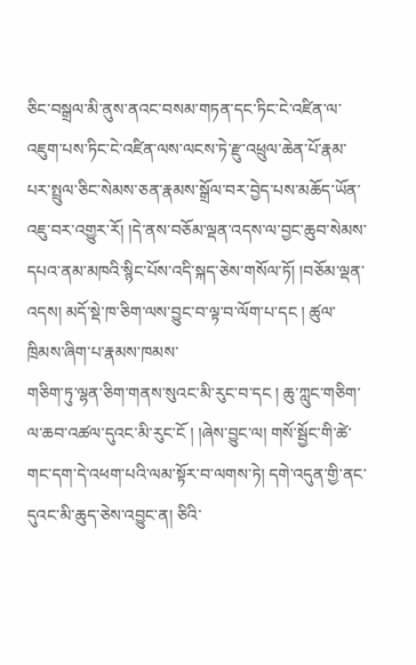ཅིང་བསྒྲལ་མི་ནུས་ནའང་བསམ་གཏན་དང་ཏིང་ངེ་འཛིན་ལ་འཇུག་པས་ཏིང་ངེ་འཛིན་ལས་ལངས་ཏེ་རྫུ་འཕྲུལ་ཆེན་པོ་རྣམ་པར་སྤྲུལ་ཅིང་སེམས་ཅན་རྣམས་སྒྲོལ་བར་བྱེད་པས་མཆོད་ཡོན་འཇུ་བར་འགྱུར་རོ། །དེ་ནས་བཅོམ་ལྡན་འདས་ལ་བྱང་ཆུབ་སེམས་དཔའ་ནམ་མཁའི་སྙིང་པོས་འདི་སྐད་ཅེས་གསོལ་ཏོ། །བཅོམ་ལྡན་འདས། མདོ་སྡེ་ཁ་ཅིག་ལས་བྱུང་བ་ལྟ་བ་ལོག་པ་དང ། ཚུལ་ཁྲིམས་ཞིག་པ་རྣམས་ཁམས་
གཅིག་ཏུ་ལྷན་ཅིག་གནས་སུའང་མི་རུང་བ་དང ། ཆུ་ཀླུང་གཅིག་ལ་ཆབ་འཚལ་དུའང་མི་རུང་ངོ ། །ཞེས་བྱུང་ལ། གསོ་སྦྱོང་གི་ཚེ་གང་དག་དེ་འཕག་པའི་ལམ་སྟོར་བ་ལགས་ཏེ། དགེ་འདུན་གྱི་ནང་དུའང་མི་ཆུད་ཅེས་འབྱུང་ན། ཅིའི་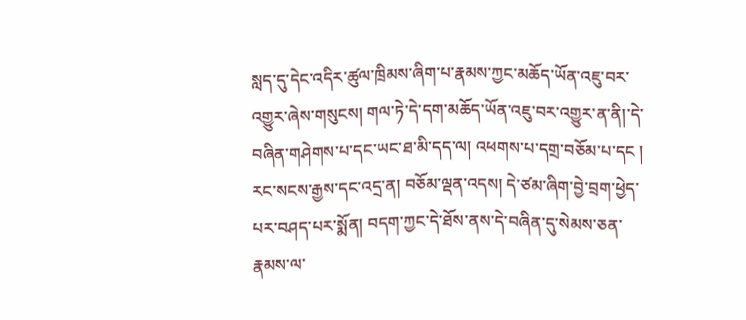སླད་དུ་དེང་འདིར་ཚུལ་ཁྲིམས་ཞིག་པ་རྣམས་ཀྱང་མཆོད་ཡོན་འཇུ་བར་འགྱུར་ཞེས་གསུངས། གལ་ཏེ་དེ་དག་མཆོད་ཡོན་འཇུ་བར་འགྱུར་ན་ནི།་དེ་བཞིན་གཤེགས་པ་དང་ཡང་ཐ་མི་དད་ལ། འཕགས་པ་དགྲ་བཅོམ་པ་དང ། རང་སངས་རྒྱས་དང་འདྲ་ན། བཅོམ་ལྡན་འདས། དེ་ཙམ་ཞིག་བྱེ་བྲག་ཕྱེད་པར་བཤད་པར་སྨོན། བདག་ཀྱང་དེ་ཐོས་ནས་དེ་བཞིན་དུ་སེམས་ཅན་རྣམས་ལ་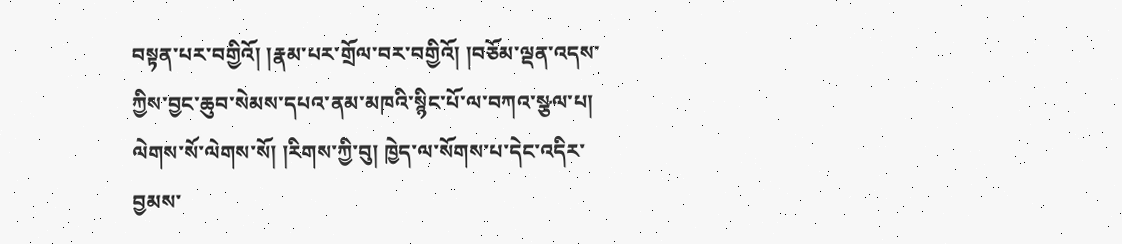བསྟན་པར་བགྱིའོ། །རྣམ་པར་གྲོལ་བར་བགྱིའོ། །བཅོམ་ལྡན་འདས་ཀྱིས་བྱང་ཆུབ་སེམས་དཔའ་ནམ་མཁའི་སྙིང་པོ་ལ་བཀའ་སྩལ་པ། ལེགས་སོ་ལེགས་སོ། །རིགས་ཀྱི་བུ། ཁྱེད་ལ་སོགས་པ་དེང་འདིར་བྱམས་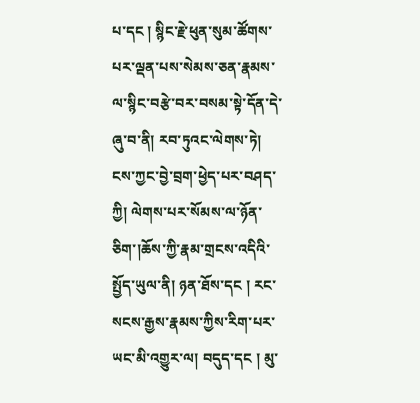པ་དང ། སྙིང་རྗེ་ཕུན་སུམ་ཚོགས་པར་ལྡན་པས་སེམས་ཅན་རྣམས་ལ་སྙིང་བརྩེ་བར་བསམ་སྟེ་དོན་དེ་ཞུ་བ་ནི། རབ་ཏུའང་ལེགས་ཏེ། ངས་ཀྱང་བྱེ་བྲག་ཕྱེད་པར་བཤད་ཀྱི། ལེགས་པར་སོམས་ལ་ཉོན་ཅིག་།ཆོས་ཀྱི་རྣམ་གྲངས་འདིའི་སྤྱོད་ཡུལ་ནི། ཉན་ཐོས་དང ། རང་སངས་རྒྱས་རྣམས་ཀྱིས་རིག་པར་ཡང་མི་འགྱུར་ལ། བདུད་དང ། མུ་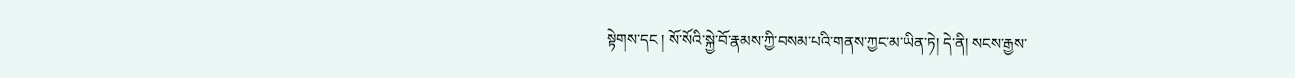སྟེགས་དང ། སོ་སོའི་སྐྱེ་བོ་རྣམས་ཀྱི་བསམ་པའི་གནས་ཀྱང་མ་ཡིན་ཏེ། དེ་ནི། སངས་རྒྱས་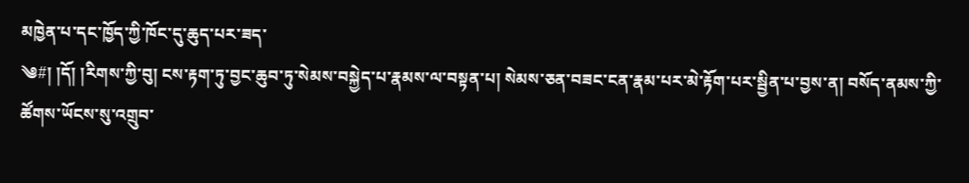མཁྱེན་པ་དང་ཁྱོད་ཀྱི་ཁོང་དུ་ཆུད་པར་ཟད་
༄#། །དོ། །རིགས་ཀྱི་བུ། ངས་རྟག་ཏུ་བྱང་ཆུབ་ཏུ་སེམས་བསྐྱེད་པ་རྣམས་ལ་བསྟན་པ། སེམས་ཅན་བཟང་ངན་རྣམ་པར་མེ་རྟོག་པར་སྦྱིན་པ་བྱས་ན། བསོད་ནམས་ཀྱི་ཚོགས་ཡོངས་སུ་འགྲུབ་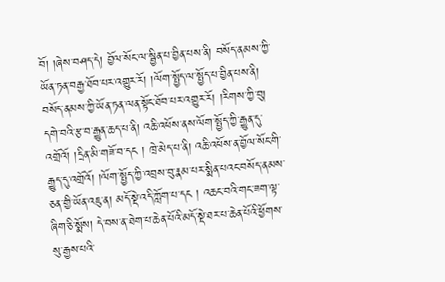བོ། །ཞེས་བཤད་དེ། བྱོལ་སོང་ལ་སྦྱིན་པ་བྱིན་པས་ནི། བསོད་ནམས་ཀྱི་ཡོན་ཏན་བརྒྱ་ཐོབ་པར་འགྱུར་རོ། །ལོག་སྤྱོད་ལ་སྤྱོད་པ་བྱིན་པས་ནི། བསོད་ནམས་ཀྱི་ཡོན་ཏན་ལན་སྟོང་ཐོབ་པར་འགྱུར་རོ། །རིགས་ཀྱི་བུ། དགེ་བའི་རྩ་བ་རྒྱུན་ཆད་པ་ནི། འཆི་འཕོས་ནས་ལོག་སྤྱོད་ཀྱི་རྒྱུན་དུ་འགྲོའོ། །དྲིན་མི་གཟོ་བ་དང ། ཁྲེ་མེད་པ་ནི། འཆི་འཕོས་ན་བྱོལ་སོང་གི་རྒྱུད་དུ་འགྲོའོ། །ལོག་སྤྱོད་ཀྱི་འབྲས་བུ་རྣམ་པར་སྨིན་པའང་བསོད་ནམས་ཅན་གྱི་ཡོན་འཇུ་ན། མདོ་སྡེ་འདི་ཀློག་པ་དང ། འཆང་བའི་གང་ཟག་ལྟ་ཞིག་ཅི་སྨོས། དེ་བས་ན་ཐེག་པ་ཆེན་པོའི་མདོ་སྡེ་ཐར་པ་ཆེན་པོའི་ཕྱོགས་སུ་རྒྱས་པའི་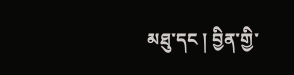མཐུ་དང ། བྱིན་གྱི་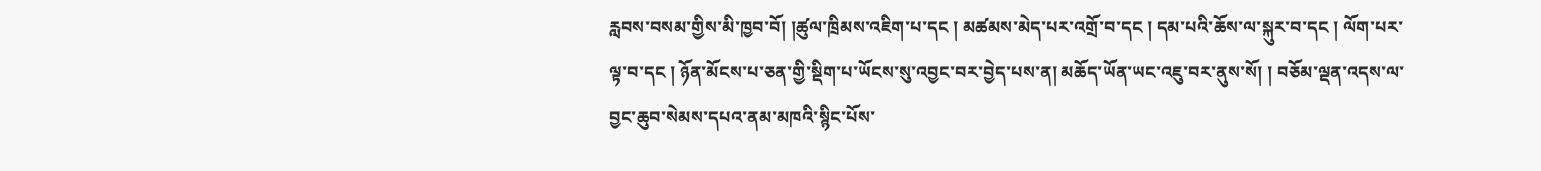རླབས་བསམ་གྱིས་མི་ཁྱབ་བོ། །ཚུལ་ཁྲིམས་འཇིག་པ་དང ། མཚམས་མེད་པར་འགྲོ་བ་དང ། དམ་པའི་ཆོས་ལ་སྐུར་བ་དང ། ལོག་པར་ལྟ་བ་དང ། ཉོན་མོངས་པ་ཅན་གྱི་སྡིག་པ་ཡོངས་སུ་འབྱང་བར་བྱེད་པས་ན། མཆོད་ཡོན་ཡང་འཇུ་བར་ནུས་སོ། ། བཅོམ་ལྡན་འདས་ལ་བྱང་ཆུབ་སེམས་དཔའ་ནམ་མཁའི་སྙིང་པོས་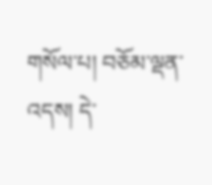གསོལ་པ། བཅོམ་ལྡན་འདས། དེ་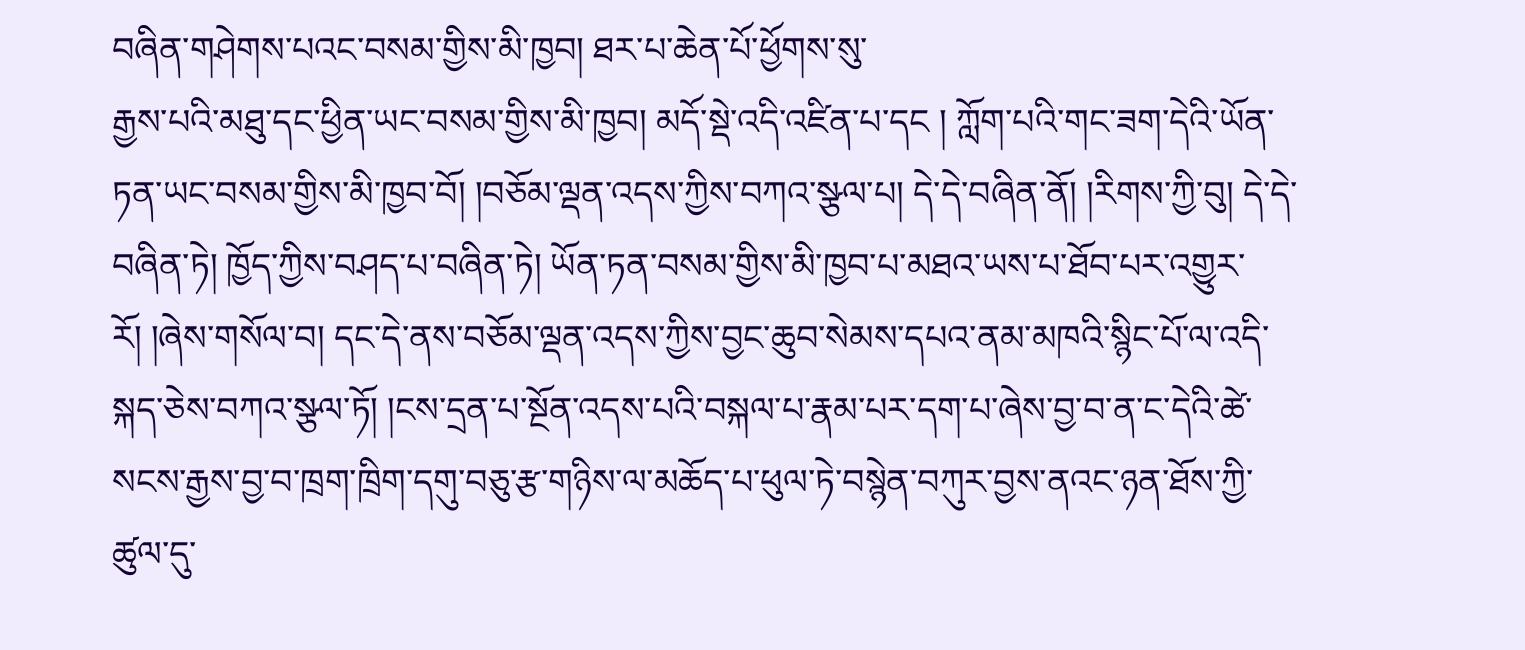བཞིན་གཤེགས་པའང་བསམ་གྱིས་མི་ཁྱབ། ཐར་པ་ཆེན་པོ་ཕྱོགས་སུ་
རྒྱས་པའི་མཐུ་དང་ཕྱིན་ཡང་བསམ་གྱིས་མི་ཁྱབ། མདོ་སྡེ་འདི་འཛིན་པ་དང ། ཀློག་པའི་གང་ཟག་དེའི་ཡོན་ཏན་ཡང་བསམ་གྱིས་མི་ཁྱབ་བོ། །བཅོམ་ལྡན་འདས་ཀྱིས་བཀའ་སྩལ་པ། དེ་དེ་བཞིན་ནོ། །རིགས་ཀྱི་བུ། དེ་དེ་བཞིན་ཏེ། ཁྱོད་ཀྱིས་བཤད་པ་བཞིན་ཏེ། ཡོན་ཏན་བསམ་གྱིས་མི་ཁྱབ་པ་མཐའ་ཡས་པ་ཐོབ་པར་འགྱུར་རོ། །ཞེས་གསོལ་བ། དང་དེ་ནས་བཅོམ་ལྡན་འདས་ཀྱིས་བྱང་ཆུབ་སེམས་དཔའ་ནམ་མཁའི་སྙིང་པོ་ལ་འདི་སྐད་ཅེས་བཀའ་སྩལ་ཏོ། །ངས་དྲན་པ་སྔོན་འདས་པའི་བསྐལ་པ་རྣམ་པར་དག་པ་ཞེས་བྱ་བ་ན་ང་དེའི་ཚེ་སངས་རྒྱས་བྱ་བ་ཁྲག་ཁྲིག་དགུ་བཅུ་རྩ་གཉིས་ལ་མཆོད་པ་ཕུལ་ཏེ་བསྙེན་བཀུར་བྱས་ནའང་ཉན་ཐོས་ཀྱི་ཚུལ་དུ་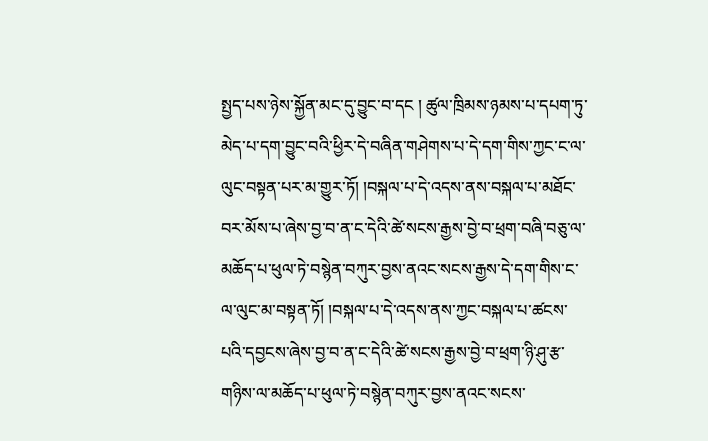སྤྱད་པས་ཉེས་སྐྱོན་མང་དུ་བྱུང་བ་དང ། ཚུལ་ཁྲིམས་ཉམས་པ་དཔག་ཏུ་མེད་པ་དག་བྱུང་བའི་ཕྱིར་དེ་བཞིན་གཤེགས་པ་དེ་དག་གིས་ཀྱང་ང་ལ་ལུང་བསྟན་པར་མ་གྱུར་ཏོ། །བསྐལ་པ་དེ་འདས་ནས་བསྐལ་པ་མཐོང་བར་མོས་པ་ཞེས་བྱ་བ་ན་ང་དེའི་ཚེ་སངས་རྒྱས་བྱེ་བ་ཕྲག་བཞི་བཅུ་ལ་མཆོད་པ་ཕུལ་ཏེ་བསྙེན་བཀུར་བྱས་ནའང་སངས་རྒྱས་དེ་དག་གིས་ང་ལ་ལུང་མ་བསྟན་ཏོ། །བསྐལ་པ་དེ་འདས་ནས་ཀྱང་བསྐལ་པ་ཚངས་པའི་དབྱངས་ཞེས་བྱ་བ་ན་ང་དེའི་ཚེ་སངས་རྒྱས་བྱེ་བ་ཕྲག་ཉི་ཤུ་རྩ་གཉིས་ལ་མཆོད་པ་ཕུལ་ཏེ་བསྙེན་བཀུར་བྱས་ནའང་སངས་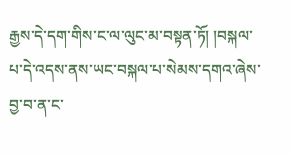རྒྱས་དེ་དག་གིས་ང་ལ་ལུང་མ་བསྟན་ཏོ། །བསྐལ་པ་དེ་འདས་ནས་ཡང་བསྐལ་པ་སེམས་དགའ་ཞེས་བྱ་བ་ན་ང་